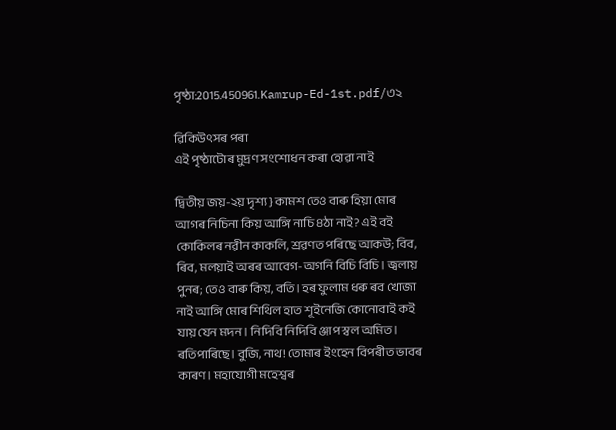পৃষ্ঠা:2015.450961.Kamrup-Ed-1st.pdf/৩২

ৱিকিউৎসৰ পৰা
এই পৃষ্ঠাটোৰ মুদ্ৰণ সংশোধন কৰা হোৱা নাই

দ্বিতীয় জয়-২য় দৃশ্য } কামশ তেও বাৰু হিয়া মোৰ আগৰ নিচিনা কিয় আঙ্গি নাচি ৪ঠা নাই? এই বই কোকিলৰ নৱীন কাকলি, শ্ৰৱণত পৰিছে আকউ; বিব, ৰিব, মলয়াই অৰৰ আবেগ-অগনি বিচি বিচি। জ্বলায় পুনৰ; তেও বাৰু কিয়, বতি। হৰ ফুলাম ধৰু ৰব খোজা নাই আঙ্গি মোৰ শিথিল হাত শূইনেজি কোনোবাই কই যায় যেন মদন। নিদিবি নিদিবি ঞ্জাপ স্বল অমিত। ৰতিপাৰিছে। বুজি, নাথ! তোমাৰ ইংহেন বিপৰীত ভাবৰ কাৰণ। মহাযোগী মহেশ্বৰ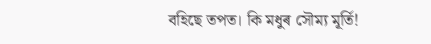বহিছে তপত। কি মধুৰ সৌম্য মূৰ্তি!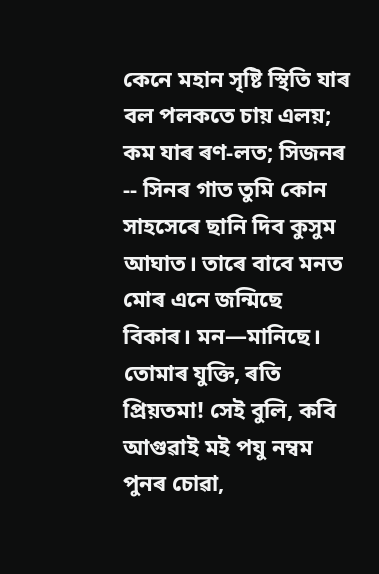কেনে মহান সৃষ্টি স্থিতি যাৰ বল পলকতে চায় এলয়; কম যাৰ ৰণ-লত; সিজনৰ -- সিনৰ গাত তুমি কোন সাহসেৰে ছানি দিব কুসুম আঘাত। তাৰে বাবে মনত মোৰ এনে জন্মিছে বিকাৰ। মন—মানিছে। তোমাৰ যুক্তি, ৰতি প্ৰিয়তমা! সেই বুলি, কবি আগুৱাই মই পযু নম্বম পুনৰ চোৱা,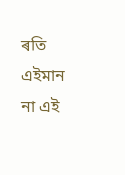ৰতি এইমান না এই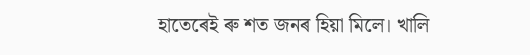হাতেৰেই ৰু শত জনৰ হিয়া মিলে। খালি